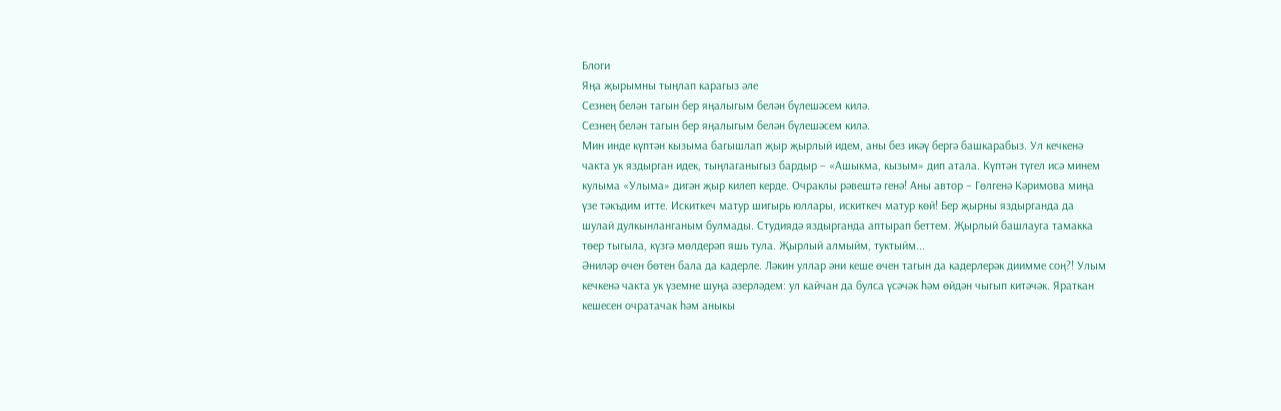Блоги
Яңа җырымны тыңлап карагыз әле
Сезнең белән тагын бер яңалыгым белән бүлешәсем килә.
Сезнең белән тагын бер яңалыгым белән бүлешәсем килә.
Мин инде күптән кызыма багышлап җыр җырлый идем, аны без икәү бергә башкарабыз. Ул кечкенә чакта ук яздырган идек, тыңлаганыгыз бардыр – «Ашыкма, кызым» дип атала. Күптән түгел исә минем кулыма «Улыма» дигән җыр килеп керде. Очраклы рәвештә генә! Аны автор – Гөлгенә Кәримова миңа үзе тәкъдим итте. Искиткеч матур шигырь юллары, искиткеч матур көй! Бер җырны яздырганда да шулай дулкынланганым булмады. Студиядә яздырганда аптырап беттем. Җырлый башлауга тамакка төер тыгыла, күзгә мөлдерәп яшь тула. Җырлый алмыйм, туктыйм...
Әниләр өчен бөтен бала да кадерле. Ләкин уллар әни кеше өчен тагын да кадерлерәк диимме соң?! Улым кечкенә чакта ук үземне шуңа әзерләдем: ул кайчан да булса үсәчәк һәм өйдән чыгып китәчәк. Яраткан кешесен очратачак һәм аныкы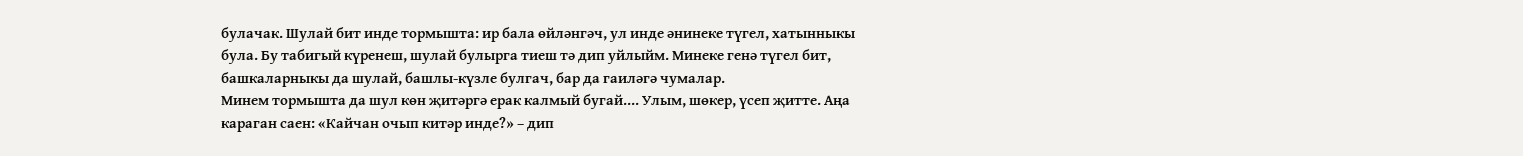булачак. Шулай бит инде тормышта: ир бала өйләнгәч, ул инде әнинеке түгел, хатынныкы була. Бу табигый күренеш, шулай булырга тиеш тә дип уйлыйм. Минеке генә түгел бит, башкаларныкы да шулай, башлы-күзле булгач, бар да гаиләгә чумалар.
Минем тормышта да шул көн җитәргә ерак калмый бугай.... Улым, шөкер, үсеп җитте. Аңа караган саен: «Кайчан очып китәр инде?» – дип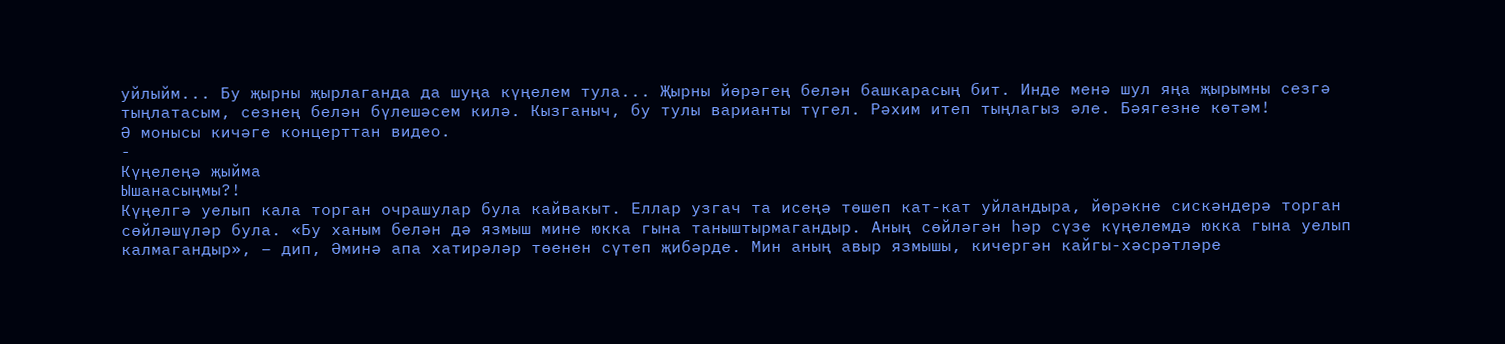уйлыйм... Бу җырны җырлаганда да шуңа күңелем тула... Җырны йөрәгең белән башкарасың бит. Инде менә шул яңа җырымны сезгә тыңлатасым, сезнең белән бүлешәсем килә. Кызганыч, бу тулы варианты түгел. Рәхим итеп тыңлагыз әле. Бәягезне көтәм!
Ә монысы кичәге концерттан видео.
-
Күңелеңә җыйма
Ышанасыңмы?!
Күңелгә уелып кала торган очрашулар була кайвакыт. Еллар узгач та исеңә төшеп кат-кат уйландыра, йөрәкне сискәндерә торган сөйләшүләр була. «Бу ханым белән дә язмыш мине юкка гына таныштырмагандыр. Аның сөйләгән һәр сүзе күңелемдә юкка гына уелып калмагандыр», – дип, Әминә апа хатирәләр төенен сүтеп җибәрде. Мин аның авыр язмышы, кичергән кайгы-хәсрәтләре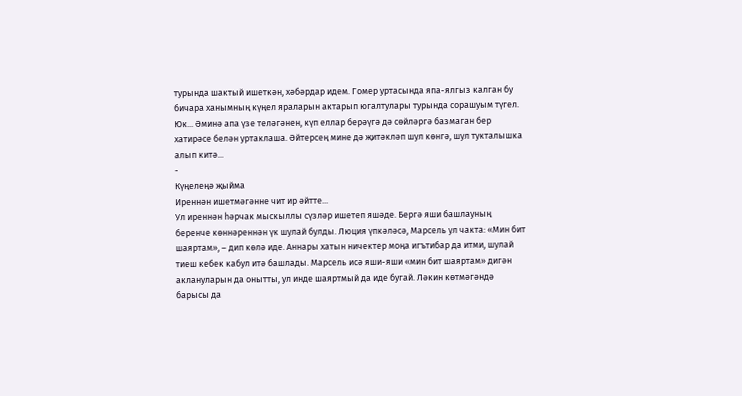турында шактый ишеткән, хәбәрдар идем. Гомер уртасында япа-ялгыз калган бу бичара ханымның күңел яраларын актарып югалтулары турында сорашуым түгел. Юк... Әминә апа үзе теләгәнен, күп еллар берәүгә дә сөйләргә базмаган бер хатирәсе белән уртаклаша. Әйтерсең мине дә җитәкләп шул көнгә, шул тукталышка алып китә...
-
Күңелеңә җыйма
Иреннән ишетмәгәнне чит ир әйтте...
Ул иреннән һәрчак мыскыллы сүзләр ишетеп яшәде. Бергә яши башлауның беренче көннәреннән үк шулай булды. Люция үпкәләсә, Марсель ул чакта: «Мин бит шаяртам», – дип көлә иде. Аннары хатын ничектер моңа игътибар да итми, шулай тиеш кебек кабул итә башлады. Марсель исә яши-яши «мин бит шаяртам» дигән аклануларын да онытты, ул инде шаяртмый да иде бугай. Ләкин көтмәгәндә барысы да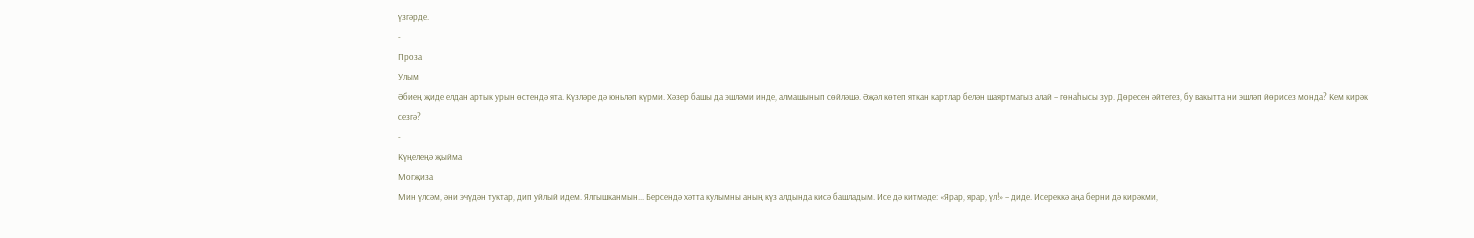үзгәрде.
-
Проза
Улым
Әбиең җиде елдан артык урын өстендә ята. Күзләре дә юньләп күрми. Хәзер башы да эшләми инде, алмашынып сөйләшә. Әҗәл көтеп яткан картлар белән шаяртмагыз алай – гөнаһысы зур. Дөресен әйтегез, бу вакытта ни эшләп йөрисез монда? Кем кирәк сезгә?
-
Күңелеңә җыйма
Могҗиза
Мин үлсәм, әни эчүдән туктар, дип уйлый идем. Ялгышканмын... Берсендә хәтта кулымны аның күз алдында кисә башладым. Исе дә китмәде: «Ярар, ярар, үл!» – диде. Исереккә аңа берни дә кирәкми,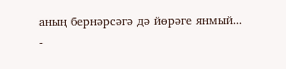аның бернәрсәгә дә йөрәге янмый...
-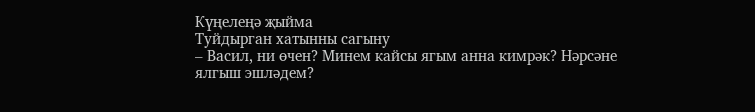Күңелеңә җыйма
Туйдырган хатынны сагыну
– Васил, ни өчен? Минем кайсы ягым анна кимрәк? Нәрсәне ялгыш эшләдем?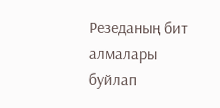Резеданың бит алмалары буйлап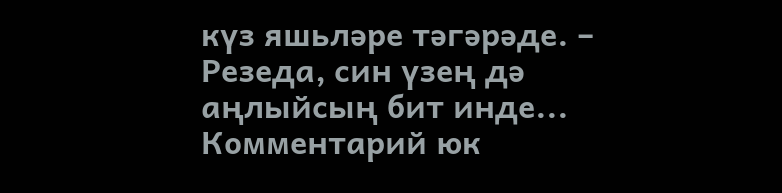күз яшьләре тәгәрәде. – Резеда, син үзең дә аңлыйсың бит инде...
Комментарий юк